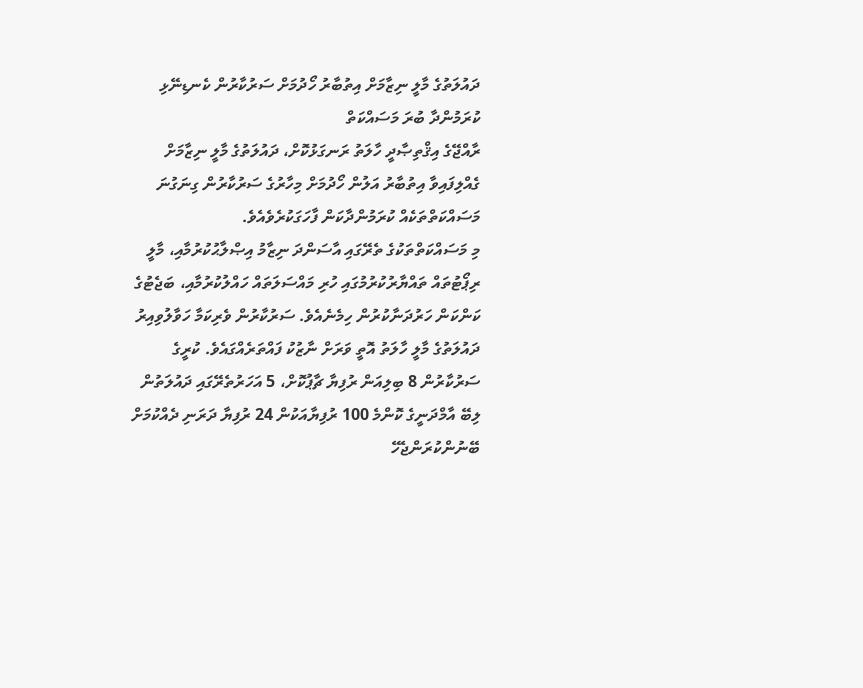ދައުލަތުގެ މާލީ ނިޒާމަށް އިތުބާރު ހޯދުމަށް ސަރުކާރުން ކެނޑިނޭޅި ކުރަމުންދާ ބުރަ މަސައްކަތް
ރާއްޖޭގެ އިޤްތިޞާދީ ހާލަތު ރަނގަޅުކޮށް، ދައުލަތުގެ މާލީ ނިޒާމަށް ގެއްލިފައިވާ އިތުބާރު އަލުން ހޯދުމަށް މިހާރުގެ ސަރުކާރުން ގިނަގުނަ މަސައްކަތްތަކެއް ކުރަމުންދާކަން ފާހަގަކުރެވެއެވެ.
މި މަސައްކަތްތަކުގެ ތެރޭގައި އާސަންދަ ނިޒާމު އިޞްލާޙުކުރުމާއި، މާލީ ރިޕޯޓުތައް ތައްޔާރުކުރުމުގައި ހުރި މައްސަލަތައް ހައްލުކުރުމާއި، ބަޖެޓުގެ ކަންކަން ހަރުދަނާކުރުން ހިމެނެއެވެ. ސަރުކާރުން ވެރިކަމާ ހަވާލުވިއިރު ދައުލަތުގެ މާލީ ހާލަތު އޮތީ ވަރަށް ނާޒުކު ފައްތަރެއްގައެވެ. ކުރީގެ ސަރުކާރުން 8 ބިލިއަން ރުފިޔާ ޗާޕުކޮށް، 5 އަހަރުތެރޭގައި ދައުލަތުން ލިބޭ އާމްދަނީގެ ކޮންމެ 100 ރުފިޔާއަކުން 24 ރުފިޔާ ދަރަނި ދެއްކުމަށް ބޭނުންކުރަންޖެހޭ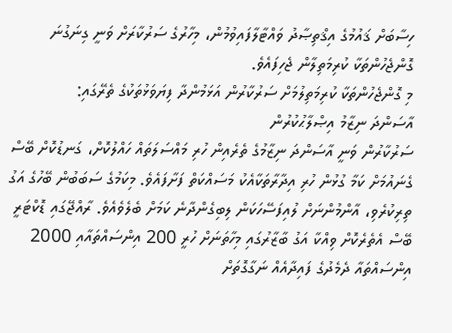ހިސާބަށް ޤައުމުގެ އިޤްތިޞާދު ވައްޓާލާފައިވުމުން، މިހާރުގެ ސަރުކާރަށް ވަނީ ގިނަގުނަ ގޮންޖެހުންތަކާ ކުރިމަތިލާން ޖެހިފައެވެ.
މި ގޮންޖެހުންތަކާ ކުރިމަތިލުމަށް ސަރުކާރުން އަޅަމުންދާ ފިޔަވަޅުތަކުގެ ތެރޭގައި:
އާސަންދަ ނިޒާމު އިޞްލާޙުކުރުން
ސަރުކާރުން ވަނީ އާސަންދަ ނިޒާމުގެ ތެރެއިން ހުރި މައްސަލަތައް ހައްލުކޮށް، ގަނޑުކޮށް ބޭސް ގެނައުމަށް ކަމާ ގުޅުން ހުރި އިދާރާތަކާއެކު މަސައްކަތް ފަށާފައެވެ. މިކަމުގެ ސަބަބުން ބޭހުގެ އަގު ތިރިކުރެވި، އާންމުންނަށް ލުއިފަސޭހަކަން ލިބިގެންދާނެ ކަމަށް ބެލެވެއެވެ. ރާއްޖޭގައި ޑޮކްޓަރީ ބޭސް އެތެރެކޮށް ވިއްކާ އަގު ބާޒާރުގައި މިހާތަނަށް ހުރީ 200 އިންސައްތައާއި 2000 އިންސައްތައާ ދެމެދުގެ ފައިދާއެއް ނަގާގޮތަށް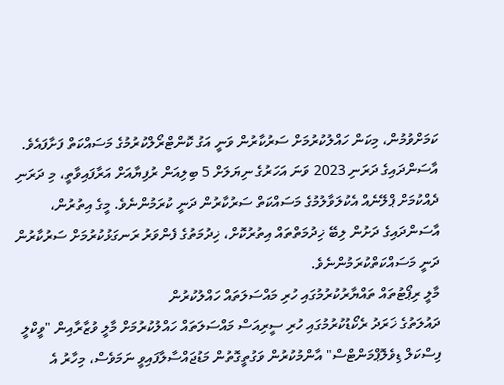ކަމަށްވުމުން، މިކަން ހައްލުކުރުމަށް ސަރުކާރުން ވަނީ އަގު ކޮންޓްރޯލްކުރުމުގެ މަސައްކަތް ފަށާފައެވެ.
އާސަންދައިގެ ދަރަނި 2023 ވަނަ އަހަރުގެ ނިޔަލަށް 5 ބިލިއަން ރުފިޔާއަށް އަރާފައިވާތީ، މި ދަރަނި ދެއްކުމަށް ޕްލޭނެއް އެކުލަވާލުމުގެ މަސައްކަތް ސަރުކާރުން ދަނީ ކުރަމުންނެވެ. މީގެ އިތުރުން، އާސަންދައިގެ ދަށުން ލިބޭ ޚިދުމަތްތައް އިތުރުކޮށް، ޚިދުމަތުގެ ފެންވަރު ރަނގަޅުކުރުމަށް ސަރުކާރުން ދަނީ މަސައްކަތްކުރަމުންނެވެ.
މާލީ ރިޕޯޓުތައް ތައްޔާރުކުރުމުގައި ހުރި މައްސަލަތައް ހައްލުކުރުން
ދައުލަތުގެ ޚަރަދު ރެކޯޑުކުރުމުގައި ހުރި ސީރިއަސް މައްސަލަތައް ހައްލުކުރުމަށް މާލީ ވުޒާރާއިން "ވީކްލީ ފިސްކަލް ޑިވެލޮޕްމަންޓްސް" އާންމުކުރުން ވަގުތީގޮތުން މަޑުޖައްސާލާފައިވީ ނަމަވެސް، މިހާރު އެ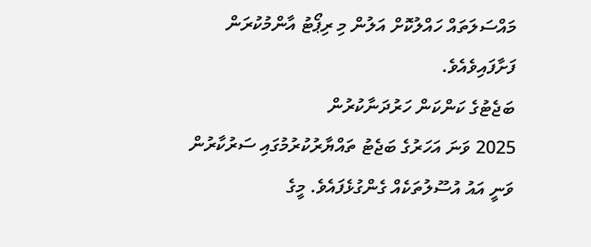މައްސަލަތައް ހައްލުކޮށް އަލުން މި ރިޕޯޓު އާންމުކުރަން ފަށާފައިވެއެވެ.
ބަޖެޓުގެ ކަންކަން ހަރުދަނާކުރުން
2025 ވަނަ އަހަރުގެ ބަޖެޓު ތައްޔާރުކުރުމުގައި ސަރުކާރުން ވަނީ އައު އުސޫލުތަކެއް ގެންގުޅެފައެވެ. މީގެ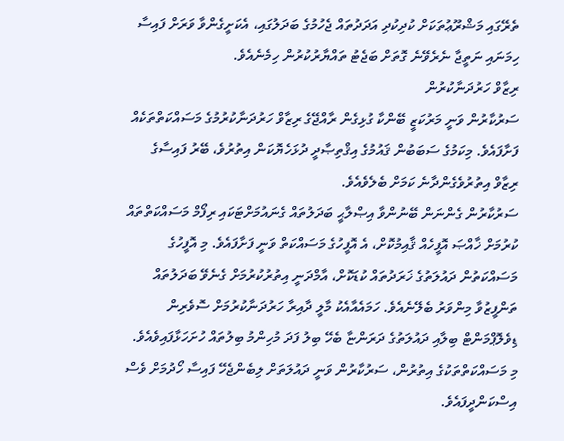ތެރޭގައި މަޝްރޫޢުތަކަށް ކުދިކުދި އަދަދުތައް ޖެހުމުގެ ބަދަލުގައި، އެކަށީގެންވާ ވަރަށް ފައިސާ ހިމަނައި ނަތީޖާ ނެރެވޭނެ ގޮތަށް ބަޖެޓު ތައްޔާރުކުރުން ހިމެނެއެވެ.
ރިޒާވް ހަރުދަނާކުރުން
ސަރުކާރުން ވަނީ މަރުކަޒީ ބޭންކާ ގުޅިގެން ރާއްޖޭގެ ރިޒާވް ހަރުދަނާކުރުމުގެ މަސައްކަތްތަކެއް ފަށާފައެވެ. މިކަމުގެ ސަބަބުން ޤައުމުގެ އިޤްތިޞާދީ ދުޅަހެޔޮކަން އިތުރުވެ، ބޭރު ފައިސާގެ ރިޒާވް އިތުރުވެގެންދާނެ ކަމަށް ބެލެވެއެވެ.
ސަރުކާރުން ގެންނަން ބޭނުންވާ އިޞްލާޙީ ބަދަލުތައް ގެނައުމަށްޓަކައި ރިފޯމް މަސައްކަތްތައް ކުރުމަށް ޚާއްޞަ އޮފީހެއް ޤާއިމުކޮށް، އެ އޮފީހުގެ މަސައްކަތް ވަނީ ފަށާފައެވެ. މި އޮފީހުގެ މަސައްކަތުން ދައުލަތުގެ ޚަރަދުތައް ކުޑަކޮށް، އާމްދަނީ އިތުރުކުރުމަށް ގެނެވޭ ބަދަލުތައް ތަންފީޒުވާ މިންވަރު ބެލޭނެއެވެ. ހަމައެއާއެކު މާލީ ދާއިރާ ހަރުދަނާކުރުމަށް ސޮވެރިން ޑިވެލޮޕްމަންޓް ބިލާއި ދައުލަތުގެ ދަރަންޏާ ބެހޭ ބިލު ފަދަ މުހިންމު ބިލުތައް ހުށަހަޅާފައިވެއެވެ.
މި މަސައްކަތްތަކުގެ އިތުރުން، ސަރުކާރުން ވަނީ ދައުލަތަށް ލިބެންޖެހޭ ފައިސާ ހޯދުމަށް ވެސް އިސްކަންދީފައެވެ.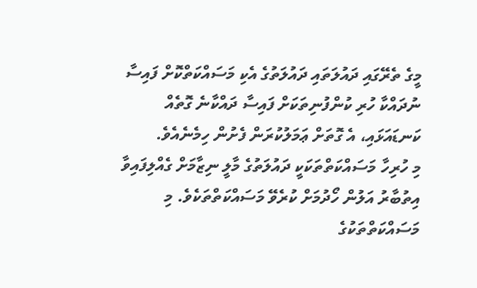މީގެ ތެރޭގައި ދައުލަތައި ދައުލަތުގެ އެކި މަސައްކަތްކޮށް ފައިސާ ނުދައްކާ ހުރި ކުންފުނިތަކަށް ފައިސާ ދައްކާނެ ގޮތެއް ކަނޑައަޅައި، އެ ގޮތަށް ޢަމަލުކުރަން ފެށުން ހިމެނެއެވެ.
މި ހުރިހާ މަސައްކަތްތަކަކީ ދައުލަތުގެ މާލީ ނިޒާމަށް ގެއްލިފައިވާ އިތުބާރު އަލުން ހޯދުމަށް ކުރެވޭ މަސައްކަތްތަކެވެ. މި މަސައްކަތްތަކުގެ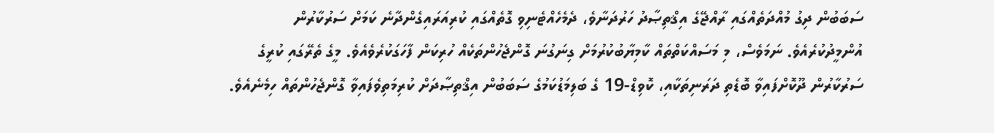ސަބަބުން ދިގު މުއްދަތެއްގައި ރާއްޖޭގެ އިޤްތިޞާދު ހަރުދަނާވެ، ދެމެހެއްޓެނިވި ގޮތެއްގައި ކުރިއަރައިގެންދާނެ ކަމަށް ސަރުކާރުން އުންމީދުކުރެއެވެ. ނަމަވެސް، މި މަސައްކަތްތައް ކާމިޔާބުކުރުމަށް ގިނަގުނަ ގޮންޖެހުންތަކެއް ހުރިކަން ފާހަގަކުރެވެއެވެ. މީގެ ތެރޭގައި ކުރީގެ ސަރުކާރުން ދޫކޮށްފައިވާ ބޮޑެތި ދަރަނިތަކާއި، ކޮވިޑް-19 ގެ ބަލިމަޑުކަމުގެ ސަބަބުން އިޤްތިޞާދަށް ކުރިމަތިވެފައިވާ ގޮންޖެހުންތައް ހިމެނެއެވެ.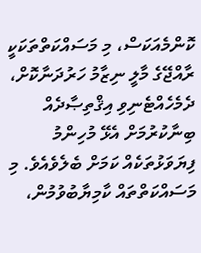ކޮންމެއަކަސް، މި މަސައްކަތްތަކަކީ ރާއްޖޭގެ މާލީ ނިޒާމު ހަރުދަނާކޮށް، ދެމެހެއްޓެނިވި އިޤްތިޞާދެއް ބިނާކުރުމަށް އެޅޭ މުހިންމު ފިޔަވަޅުތަކެއް ކަމަށް ބެލެވެއެވެ. މި މަސައްކަތްތައް ކާމިޔާބުވުމުން،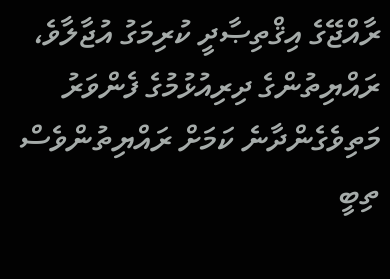ރާއްޖޭގެ އިޤްތިޞާދީ ކުރިމަގު އުޖާލާވެ، ރައްޔިތުންގެ ދިރިއުޅުމުގެ ފެންވަރު މަތިވެގެންދާނެ ކަމަށް ރައްޔިތުންވެސް ތިބީ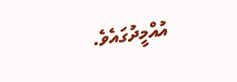އުއްމީދުގައެވެ.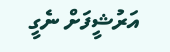އަރުޝީފަށް ނެގީ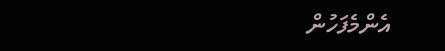އެންމެފަހުން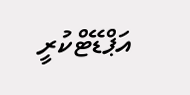އަޕްޑޭޓްކުރީ